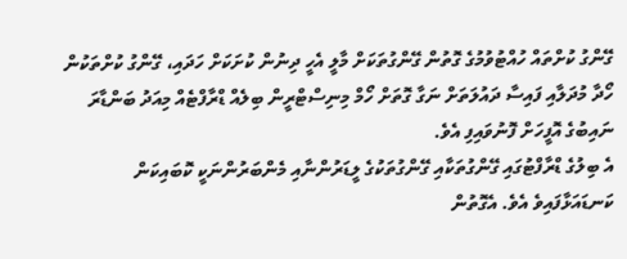ގޭންގު ކުށްތައް ހުއްޓުވުމުގެ ގޮތުން ގޭންގުތަކަށް މާލީ އެހީ ދިނުން ކުށަކަށް ހަދައި، ގޭންގު ކުށްތަކުން ހޯދާ މުދަލާއި ފައިސާ ދައުލަތަށް ނަގާ ގޮތަށް ހޯމް މިނިސްޓްރީން ބިލެއް ޑްރާފްޓެއް މިއަދު ބަންޑާރަ ނައިބުގެ އޮފީހަށް ފޮނުވައިފި އެވެ.
އެ ބިލުގެ ޑްރާފްޓުގައި ގޭންގުތަކާއި ގޭންގުތަކުގެ ލީޑަރުންނާއި މެންބަރުންނަކީ ކޮބައިކަން ކަނޑައަޅާފައިވެ އެވެ. އެގޮތުން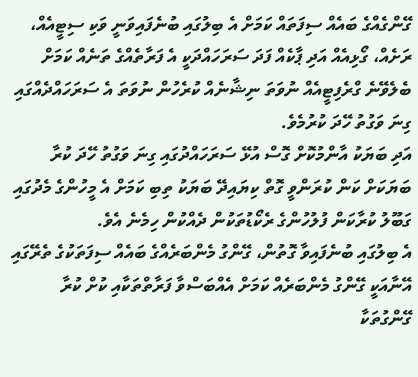ގޭންގެއްގެ ބައެއް ސިފަތައް ކަމަށް އެ ބިލުގައި ބުނެފައިވަނީ ވަކި ސިޓީއެއް، ރަށެއް، ގޯޅިއެއް އަދި ޕާކެއް ފަދަ ސަރަހައްދަކީ އެ ފަރާތެއްގެ ތަނެއް ކަމަށް ބެލެވޭނެ ގްރެފިޓީއެއް ނުވަތަ ނިޝާނެއް ކުރެހުން ނުވަތަ އެ ސަރަހައްދެއްގައި ގިނަ ވަގުތު ހޭދަ ކުރުމެވެ.
އަދި ބަޔަކު އާންމުކޮށް ގޮސް އުޅޭ ސަރަހައްދުގައި ގިނަ ވަގުތު ހޭދަ ކުރާ ބަޔަކަށް ކަން ކުރަންވީ ގޮތް ކިޔައިދޭ ބަޔަކު ތިބި ކަމަށް އެ މީހުންގެ މެދުގައި ގަބޫލު ކުރާކަން ފުލުހުންގެ ރެކޯޑުތަކުން ދެއްކުން ހިމެނެ އެވެ.
އެ ބިލުގައި ބުނެފައިވާ ގޮތުން، ގޭންގު މެންބަރެއްގެ ބައެއް ސިފަތަކުގެ ތެރޭގައި އޭނާއަކީ ގޭންގު މެންބަރެއް ކަމަށް އެއްބަސްވާ ފަރާތްތަކާއި ކުށް ކުރާ ގޭންގުތަކާ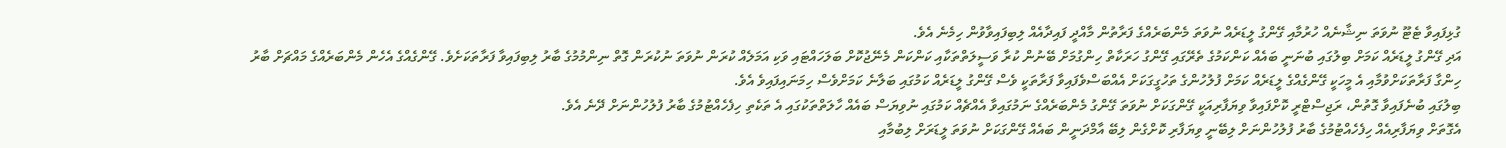ގުޅިފައިވާ ޓެޓޫ ނުވަތަ ނިޝާނެއް ހުރުމާއި ގޭންގު ލީޑަރެއް ނުވަތަ މެންބަރެއްގެ ފަރާތުން މާއްދީ ފައިދާއެއް ލިބިފައިވާވުން ހިމެނެ އެވެ.
އަދި ގޭންގު ލީޑަރެއް ކަމަށް ބިލުގައި ބުނަނީ ބައެއް ކަންކަމުގެ ތެރޭގައި ގޭންގު ހަރަކާތް ހިންގުމަށް ބޭނުން ކުރާ ވަސީލަތްތަކާއި ކަންކަން މެނޭޖުކޮށް ބަލަހައްޓައި ވަކި އަމަލެއް ކުރަން ނުވަތަ ނުކުރަން ގޮތް ނިންމުމުގެ ބާރު ލިބިފައިވާ ފަރާތަކަށެވެ. ގޭންގެއްގެ އެހެން މެންބަރެއްގެ މައްޗަށް ބާރު ހިންގާ ފަރާތަކަށްވުމާއި އެ މީހަކީ ގޭންގެއްގެ ލީޑަރެއް ކަމަށް ފުލުހުންގެ ތަހުގީގަކަށް އެއްބަސްވެފައިވާ ފަރާތަކީ ވެސް ގޭންގު ލީޑަރެއް ކަމުގައި ބަލާނެ ކަމަށްވެސް ހިމަނައިފައިވެ އެވެ.
ބިލުގައި ބުނެފައިވާ ގޮތުން، ރަޖިސްޓްރީ ކޮށްފައިވާ ވިޔަފާރިއަކީ ގޭންގަކަށް ނުވަތަ ގޭންގު މެންބަރެއްގެ ނަމުގައިވާ އެއްޗެއް ކަމުގައި ނުވިޔަސް ބައެއް ހާލަތްތަކުގައި އެ ތަކެތި ހިފެހެއްޓުމުގެ ބާރު ފުލުހުންނަށް ދޭނެ އެވެ.
އެގޮތަށް ވިޔަފާރިއެއް ހިފެހެއްޓުމުގެ ބާރު ފުލުހުންނަށް ލިބޭނީ ވިޔަފާރި ކޮށްގެން ލިބޭ އާމްދަނީން ބައެއް ގޭންގަކަށް ނުވަތަ ލީޑަރަށް ލިބުމާއި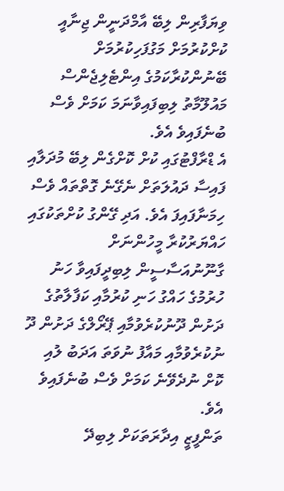ވިޔަފާރިން ލިބޭ އާމްދަނީން ޖިނާއީ ކުށްކުރުމަށް މަގުފަހިކުރުމަށް ބޭނުންކުރާކަމުގެ އިންޓެލިޖެންސް މައުލޫމާތު ލިބިފައިވާނަމަ ކަމަށް ވެސް ބުނެފައިވެ އެވެ.
އެ ޑްރާފްޓުގައި ކުށް ކޮށްގެން ލިބޭ މުދަލާއި ފައިސާ ދައުލަތަށް ނެގޭނެ ގޮތްތައް ވެސް ހިމަނާފައިފަ އެވެ. އަދި ގޭންގު ކުށްތަކުގައި ހައްޔަރުކުރާ މީހުންނަށް ގާނޫނުއަސާސީން ލިބިދީފައިވާ ހަނު ހުރުމުގެ ހައްގު ހަނި ކުރުމާއި ކަފާލާތުގެ ދަށުން ދޫނުކުރެވުމާއި ޕޭރޯލްގެ ދަށުން ދޫ ނުކުރެވުމާއި މައާފު ނުވަތަ އަދަބު ލުއި ކޮށް ނުދެވޭނެ ކަމަށް ވެސް ބުނެފައިވެ އެވެ.
ތަންފީޒީ އިދާރަތަކަށް ލިބިދޭ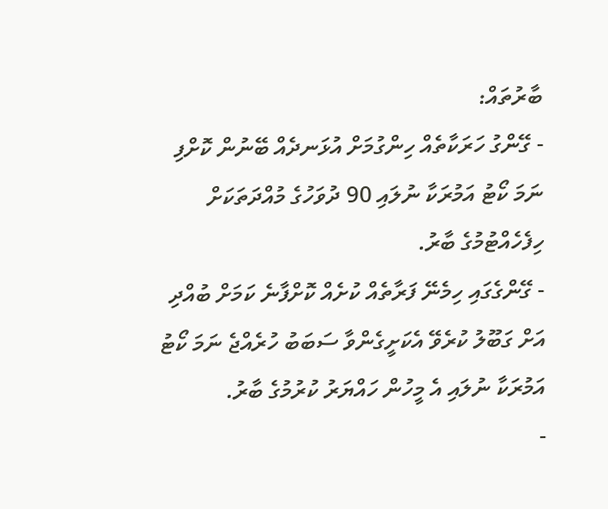ބާރުތައް:
- ގޭންގު ހަރަކާތެއް ހިންގުމަށް އުޅަނދެއް ބޭނުން ކޮށްފި ނަމަ ކޯޓު އަމުރަކާ ނުލައި 90 ދުވަހުގެ މުއްދަތަކަށް ހިފެހެއްޓުމުގެ ބާރު.
- ގޭންގެގައި ހިމެނޭ ފަރާތެއް ކުށެއް ކޮށްފާނެ ކަމަށް ބުއްދި އަށް ގަބޫލު ކުރެވޭ އެކަށީގެންވާ ސަބަބު ހުރެއްޖެ ނަމަ ކޯޓު އަމުރަކާ ނުލައި އެ މީހުން ހައްޔަރު ކުރުމުގެ ބާރު.
-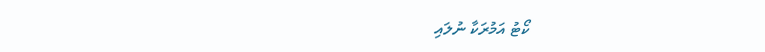ކޯޓު އަމުރަކާ ނުލައި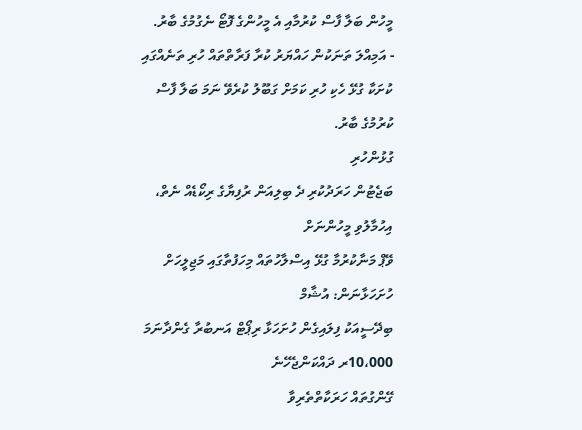މީހުން ބަލާ ފާސް ކުރުމާއި އެ މީހުންގެ ފޮޓޯ ނެގުމުގެ ބާރު.
- އަމިއްލަ ތަނަކުން ހައްޔަރު ކުރާ ފަރާތްތައް ހުރި ތަނެއްގައި ކުށަކާ ގުޅޭ ހެކި ހުރި ކަމަށް ގަބޫލު ކުރެވޭ ނަމަ ބަލާ ފާސް ކުރުމުގެ ބާރު.
ގުޅުންހުރި
ބަޖެޓުން ހަރަދުކުރި ދެ ބިލިއަން ރުފިޔާގެ ރިކޯޑެއް ނެތް، އިހުމާލުވި މީހުންނަށް
ވޭޕް މަނާކުރުމާ ގުޅޭ އިސްލާހުތައް މިހަފުތާގައި މަޖިލީހަށް ހުށަހަޅާނަން: އުޝާމް
ބިދޭސީއަކު ފިލައިގެން ހުށަހަޅާ ރިޕޯޓް އަނބުރާ ގެންދާނަމަ 10،000ރ ދައްކަންޖެހޭނެ
ގޭންގުތައް ހަރަކާތްތެރިވާ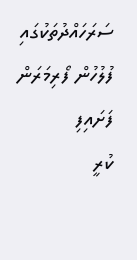ސަރަހައްދުތަކުގައި ފުލުހުން ފޯރިމަރަން ފަށައިފި
ކުރީ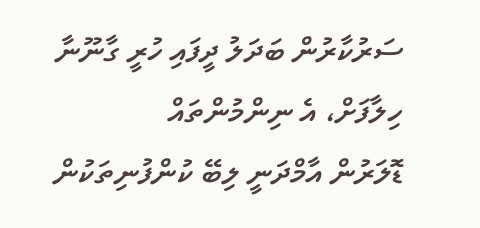ސަރުކާރުން ބަދަލު ދީފައި ހުރީ ގާނޫނާ ހިލާފަށް، އެ ނިންމުންތައް
ޑޮލަރުން އާމްދަނީ ލިބޭ ކުންފުނިތަކުން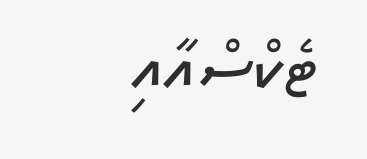ޓެކްސްއާއި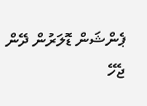ޕެންޝަން ޑޮލަރުން ދޭން ޖެހޭ